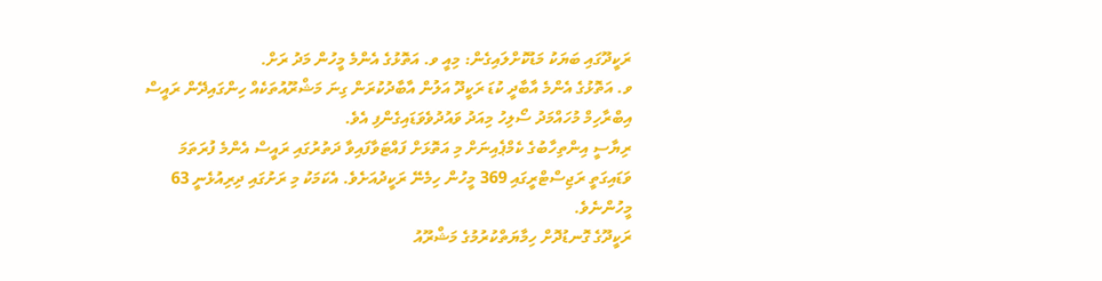ރަކީދޫގައި ބަޔަކު މަޑުކޮށްލައިގެން: މިއީ ވ. އަތޮޅުގެ އެންމެ މީހުން މަދު ރަށް.
ވ. އަތޮޅުގެ އެންމެ އާބާދީ ކުޑަ ރަކީދޫ އަލުން އާބާދުކުރަން ގިނަ މަޝްރޫއުތަކެއް ހިންގައިދޭން ރައީސް އިބްރާހިމް މުހައްމަދު ސޯލިހު މިއަދު ވައުދުވެވަޑައިގެންފި އެވެ.
ރިޔާސީ އިންތިހާބުގެ ކެމްޕެއިނަށް މި އަތޮޅަށް ފައްޓަވާފައިވާ ދަތުރުގައި ރައީސް އެންމެ ފުރަތަމަ ވަޑައިގަތީ ރަޖިސްޓްރީގައި 369 މީހުން ހިމެނޭ ރަކީދުއަށެވެ. އެކަމަކު މި ރަށުގައި ދިރިއުޅެނީ 63 މީހުންނެވެ.
ރަކީދޫގެ ގޮނޑުދޮށް ހިމާޔަތްކުރުމުގެ މަޝްރޫއު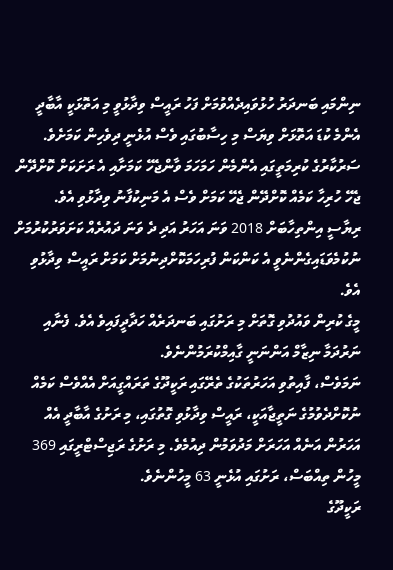ނިންމައި ބަނދަރު ހުޅުވައިދެއްވުމަށް ފަހު ރައީސް ވިދާޅުވީ މި އަތޮޅަކީ އާބާދީ އެންމެ ކުޑަ އަތޮޅަށް ވިޔަސް މި ހިސާބުގައި ވެސް އުޅެނީ ދިވެހިން ކަމަށެވެ. ސަރުކާރުގެ ކުރިމަތީގައި އެންމެން ހަމަހަމަ ވާންޖެހޭ ކަމަށާއި އެ ރަށަކަށް ކޮށްދޭން ޖެހޭ ހުރިހާ ކަމެއް ކޮށްދޭން ޖެހޭ ކަމަށް ވެސް އެ މަނިކުފާނު ވިދާޅުވި އެވެ.
ރިޔާސީ އިންތިހާބަށް 2018 ވަނަ އަހަރު އަދި ދެ ވަނަ ދައުރެއް ކަށަވަރުކުރުމަށް ނުކުމެވަޑައިގެންނެވީ އެ ކަންކަން ފުރިހަމަކޮށްދިނުމަށް ކަމަށް ރައީސް ވިދާޅުވި އެވެ.
މީގެ ކުރިން ވައުދުވި ގޮތަށް މި ރަށުގައި ބަނދަރެއް ހަދާދީފައިވެ އެވެ. ފެނާއި ނަރުދަމާ ނިޒާމް އަންނަނީ ގާއިމްކުރަމުންނެވެ.
ނަމަވެސް، ފާއިތުވި އަހަރުތަކުގެ ތެރޭގައި ރަކީދޫގެ ތަރައްގީއަށް އެއްވެސް ކަމެއް ނުކޮށްދެވުމުގެ ނަތީޖާއަކީ، ރައީސް ވިދާޅުވި ގޮތުގައި، މި ރަށުގެ އާބާދީ އެއް އަހަރުން އަނެއް އަހަރަށް މަދުވަމުން ދިއުމެވެ. މި ރަށުގެ ރަޖިސްޓްރީގައި 369 މީހުން ތިއްބަސް، ރަށުގައި އުޅެނީ 63 މީހުންނެވެ.
ރަކީދޫގެ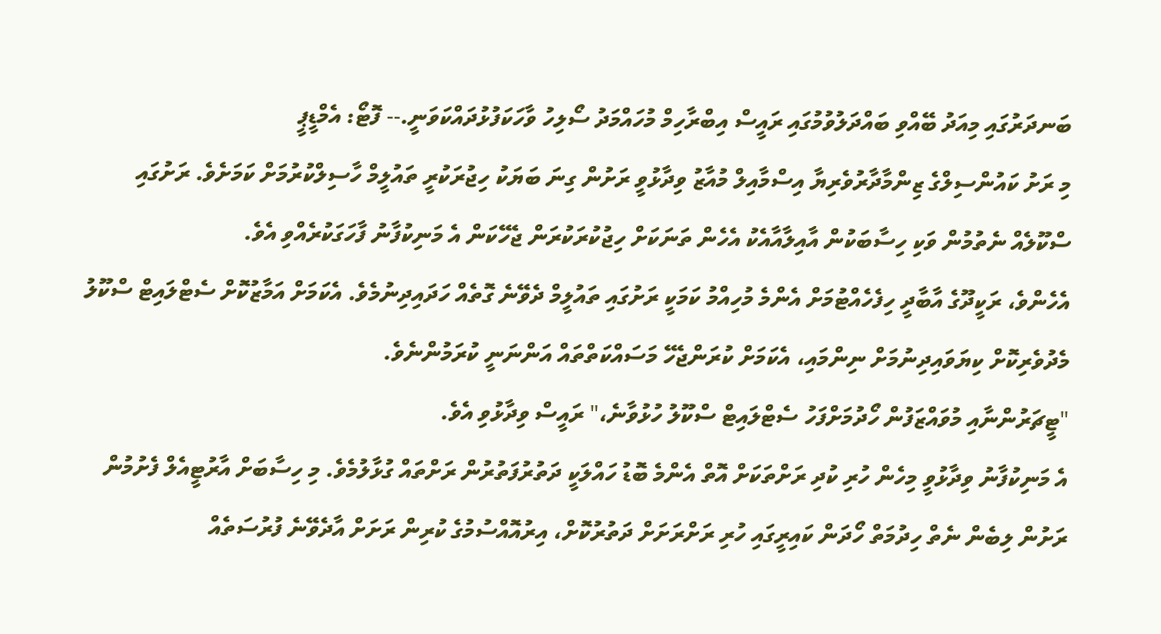ބަނދަރުގައި މިއަދު ބޭއްވި ބައްދަލުވުމުގައި ރައީސް އިބްރާހިމް މުހައްމަދު ސޯލިހު ވާހަކަފުޅުދައްކަވަނީ.-- ފޮޓޯ: އެމްޑީޕީ
މި ރަށު ކައުންސިލްގެ ޒިންމާދާރުވެރިޔާ އިސްމާއިލް މުއާޒު ވިދާޅުވީ ރަށުން ގިނަ ބަޔަކު ހިޖުރަކުރީ ތައުލީމް ހާސިލްކުރުމަށް ކަމަށެވެ. ރަށުގައި ސްކޫލެއް ނެތުމުން ވަކި ހިސާބަކުން އާއިލާއާއެކު އެހެން ތަނަކަށް ހިޖުކުރަކުރަން ޖެހޭކަން އެ މަނިކުފާނު ފާހަގަކުރެއްވި އެވެ.
އެހެންވެ، ރަކީދޫގެ އާބާދީ ހިފެހެއްޓުމަށް އެންމެ މުހިއްމު ކަމަކީ ރަށުގައި ތައުލީމް ދެވޭނެ ގޮތެއް ހަދައިދިނުމެވެ. އެކަމަށް އަމާޒުކޮށް ސެޓްލައިޓް ސްކޫލު މެދުވެރިކޮށް ކިޔަވައިދިނުމަށް ނިންމައި، އެކަމަށް ކުރަންޖެހޭ މަސައްކަތްތައް އަންނަނީ ކުރަމުންނެވެ.
"ޓީޗަރުންނާއި މުވައްޒަފުން ހޯދުމަށްފަހު ސެޓްލައިޓް ސްކޫލު ހުޅުވާނެ،" ރައީސް ވިދާޅުވި އެވެ.
އެ މަނިކުފާނު ވިދާޅުވީ މިހެން ހުރި ކުދި ރަށްތަކަށް އޮތް އެންމެ ބޮޑު ހައްލަކީ ދަތުރުފަތުރުން ރަށްތައް ގުޅާލުމެވެ. މި ހިސާބަށް އާރުޓީއެލް ފެށުމުން ރަށުން ލިބެން ނެތް ހިދުމަތް ހޯދަން ކައިރީގައި ހުރި ރަށްރަށަށް ދަތުރުކޮށް، އިރުއޮއްސުމުގެ ކުރިން ރަށަށް އާދެވޭނެ ފުރުސަތެއް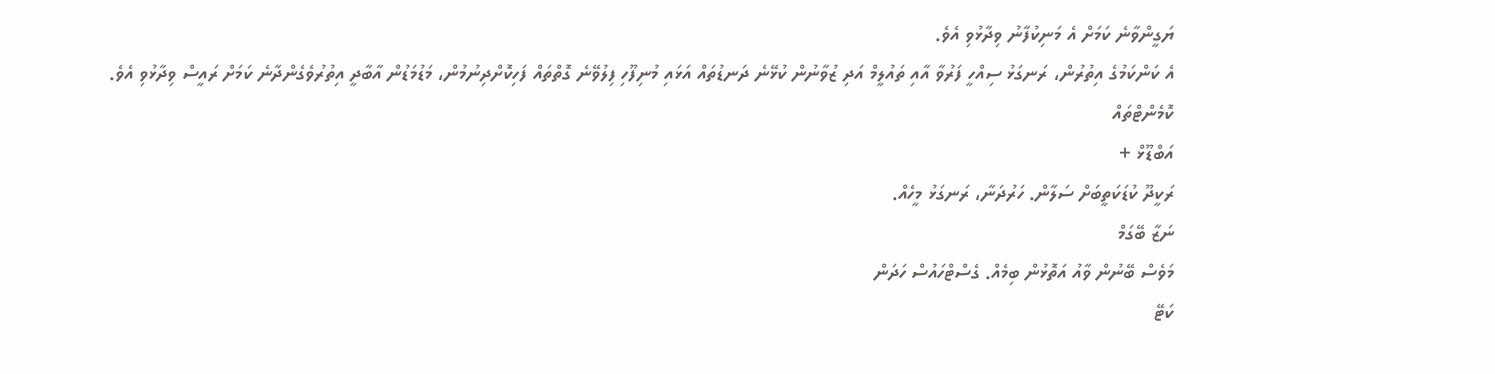ޔަގީންވާނެ ކަމަށް އެ މަނިކުފާނު ވިދާޅުވި އެވެ.
އެ ކަންކަމުގެ އިތުރުން، ރަނގަޅު ސިއްހީ ފަރުވާ އާއި ތައުލީމް އަދި ޒުވާނުން ކުޅޭނެ ދަނޑުތައް އަޅައި މުނިފޫހި ފިލުވޭނެ ގޮތްތައް ފަހިކޮށްދިނުމުން، މަޑުމަޑުން އާބާދީ އިތުރުވެގެންދާނެ ކަމަށް ރައީސް ވިދާޅުވި އެވެ.
ކޮމެންޓްތައް
އަބްޑޫޅް +
ރަކީދޫ ކުޑަކަތީބަށް ސަލާން. ހަރުދަނާ، ރަނގަޅު މީހެއް.
ނަޒާ ބޭގަމް
މަވެސް ބޭނުން ވާއު އަތޮޅުން ބިމެއް. ގެސްޓްހައުސް ހަދަން
ކަޓޭ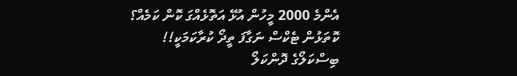އެންމެ 2000 މީހުން އުޅޭ އަތޮޅެއްގަ ކޮން ކަމެއް؟ ކޮތަޅުން ޓެކްސް ނަގާފަ ތީދޯ ކުރާކަމަކީ!!
ބިސްކަލޯގެ ދޮންކަލޯ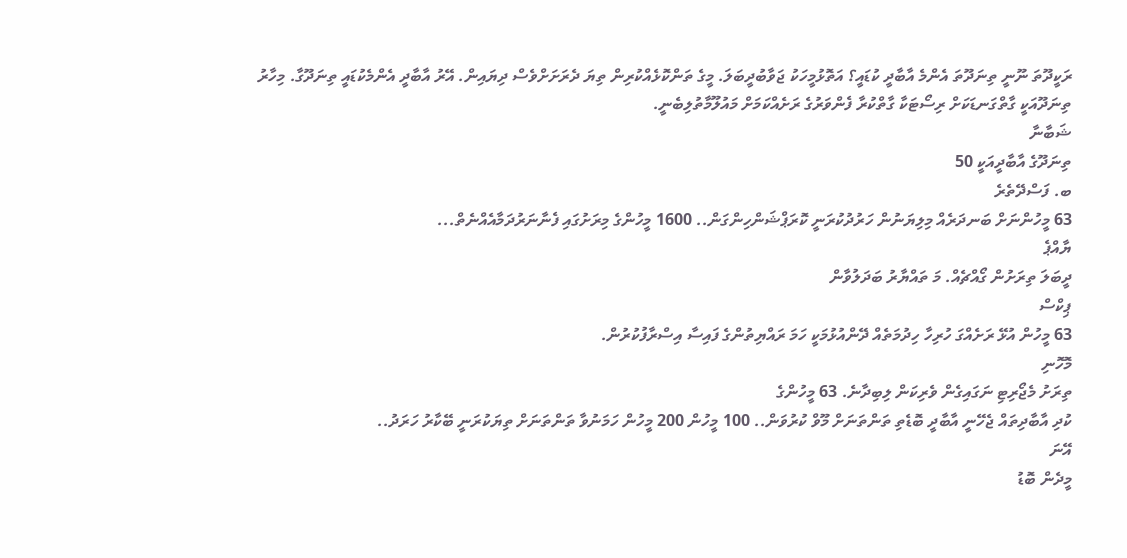ރަކީދޫތަ ނޫނީ ތިނަދޫތަ އެންމެ އާބާދީ ކުޑައީ؟ އަތޮޅުމީހަކު ޖަވާބުދީބަލަ. މީގެ ތަންކޮޅެއްކުރިން ތިޔަ ދެރަށަށްވެސް ދިޔައިން. އޭރު އާބާދީ އެންމެކުޑައީ ތިނަދޫގާ. މިހާރު ތިނަދޫއަކީ ގާތްގަނޑަކަށް ރިސޯޓަކާ ގާތްކުރާ ފެންވަރުގެ ރަށެއްކަމަށް މައުލޫމާތުލިބެނީ.
ޝަބާނާ
ތިނަދޫގެ އާބާދީއަކީ 50
ބ. ފަސްދޭތެރެ
63 މީހުންނަށް ބަނދަރެއް މިލިޔަނުން ހަރުދުކުރަނީ ކޮރަޕްޝަންހިންގަން.. 1600 މީހުންގެ މިރަށުގައި ފެނާނަރުދަމާއެއްނެތް...
ޔާއްޕެ
ދީބަލަ ތިރަށުން ގޯއްޗެއް. މަ ތައްޔާރު ބަދަލުވާން
ޕިކްސް
63 މީހުން އުޅޭ ރަށެއްގަ ހުރިހާ ހިދުމަތެއް ދޭންއުޅުމަކީ ހަމަ ރައްޔިތުންގެ ފައިސާ އިސްރާފުކުރުން.
މޮހޮނި
ތިރަށު މެޖޯރިޓި ނަގައިގެން ވެރިކަން ލިބިދާނެ. 63 މީހުންގެ
ކުދި އާބާދިތައް ޖެހޭނީ އާބާދީ ބޮޑެތި ތަންތަނަށް މޫވް ކުރުވަން.. 100 މީހުން 200 މީހުން ހަމަނުވާ ތަންތަނަށް ތިޔަކުރަނީ ބޭކާރު ހަރަދު..
އޭނަ
މީދެން ބޮޑު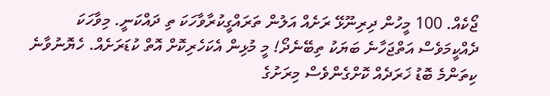ޖޯކެއް. 100 މީހުން ދިރިނޫޅޭ ރަށެއް އަލުން ތަރައްގީކުރާވާހަކަ ތި ދައްކަނީ. މިވާހަކަ ދެއްކީމަވެސް އަތްޖަހާނެ ބަޔަކު ތިބޭނެދޯ! މީ މުޅިން އެކަހެރިކޮށް އޮތް ކުޑަރަށެއް. ހެޔޮނުވާނެ ކިތަންމެ ބޮޑު ޚަރަދެއް ކޮށްގެންވެސް މިރަށުގެ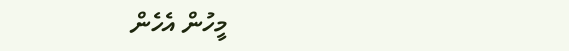މީހުން އެހެން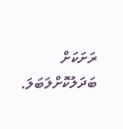ރަށަކަށް ބަދަލުކޮށްލަބަލަ.